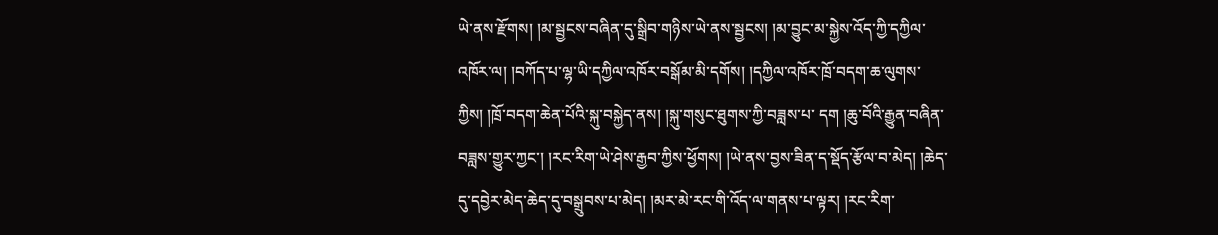ཡེ་ནས་རྫོགས། །མ་སྦྱངས་བཞིན་དུ་སྒྲིབ་གཉིས་ཡེ་ནས་སྦྱངས། །མ་བྱུང་མ་སྐྱེས་འོད་ཀྱི་དཀྱིལ་འཁོར་ལ། །བཀོད་པ་ལྷ་ཡི་དཀྱིལ་འཁོར་བསྒོམ་མི་དགོས། །དཀྱིལ་འཁོར་ཁྲོ་བདག་ཆ་ལུགས་ཀྱིས། །ཁྲོ་བདག་ཆེན་པོའི་སྐུ་བསྐྱེད་ནས། །སྐུ་གསུང་ཐུགས་ཀྱི་བཟླས་པ་ དག །ཆུ་བོའི་རྒྱུན་བཞིན་བཟླས་གྱུར་ཀྱང་། །རང་རིག་ཡེ་ཤེས་རྒྱབ་ཀྱིས་ཕྱོགས། །ཡེ་ནས་བྱས་ཟིན་ད་སྡོད་རྩོལ་བ་མེད། །ཆེད་དུ་དབྱེར་མེད་ཆེད་དུ་བསྒྲུབས་པ་མེད། །མར་མེ་རང་གི་འོད་ལ་གནས་པ་ལྟར། །རང་རིག་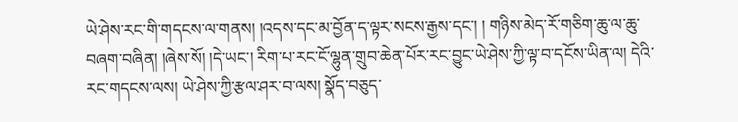ཡེ་ཤེས་རང་གི་གདངས་ལ་གནས། །འདས་དང་མ་བྱོན་ད་ལྟར་སངས་རྒྱས་དང་། ། གཉིས་མེད་རོ་གཅིག་ཆུ་ལ་ཆུ་བཞག་བཞིན། །ཞེས་སོ། །དེ་ཡང་། རིག་པ་རང་ངོ་ལྷུན་གྲུབ་ཆེན་པོར་རང་བྱུང་ཡེ་ཤེས་ཀྱི་ལྟ་བ་དངོས་ཡིན་ལ། དེའི་རང་གདངས་ལས། ཡེ་ཤེས་ཀྱི་རྩལ་ཤར་བ་ལས། སྣོད་བཅུད་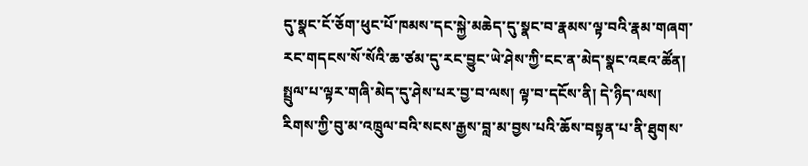དུ་སྣང་ངོ་ཅོག་ཕུང་པོ་ཁམས་དང་སྐྱེ་མཆེད་དུ་སྣང་བ་རྣམས་ལྟ་བའི་རྣམ་གཞག་རང་གདངས་སོ་སོའི་ཆ་ཙམ་དུ་རང་བྱུང་ཡེ་ཤེས་ཀྱི་ངང་ན་མེད་སྣང་འཇའ་ཚོན། སྤྲུལ་པ་ལྟར་གཞི་མེད་དུ་ཤེས་པར་བྱ་བ་ལས། ལྟ་བ་དངོས་ནི། དེ་ཉིད་ལས། རིགས་ཀྱི་བུ་མ་འཁྲུལ་བའི་སངས་རྒྱས་བླ་མ་བྱས་པའི་ཆོས་བསྟན་པ་ནི་ཐུགས་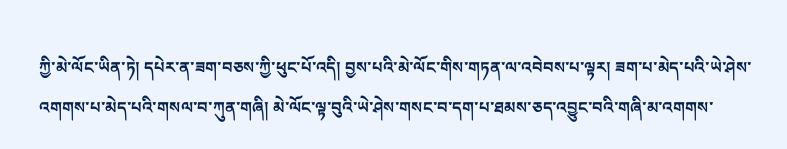ཀྱི་མེ་ལོང་ཡིན་ཏེ། དཔེར་ན་ཟག་བཅས་ཀྱི་ཕུང་པོ་འདི། བྱས་པའི་མེ་ལོང་གིས་གཏན་ལ་འབེབས་པ་ལྟར། ཟག་པ་མེད་པའི་ཡེ་ཤེས་འགགས་པ་མེད་པའི་གསལ་བ་ཀུན་གཞི། མེ་ལོང་ལྟ་བུའི་ཡེ་ཤེས་གསང་བ་དག་པ་ཐམས་ཅད་འབྱུང་བའི་གཞི་མ་འགགས་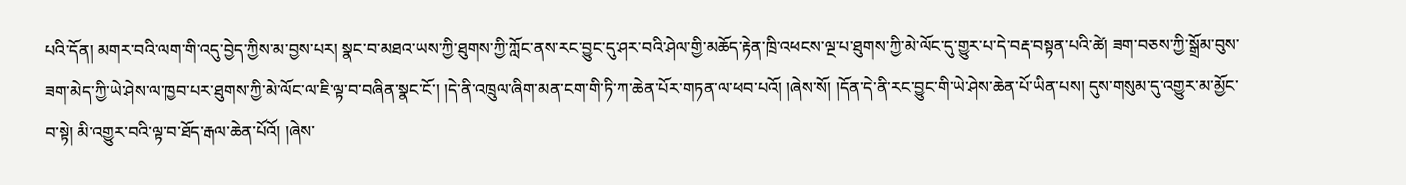པའི་དོན། མགར་བའི་ལག་གི་འདུ་བྱེད་ཀྱིས་མ་བྱས་པར། སྣང་བ་མཐའ་ཡས་ཀྱི་ཐུགས་ཀྱི་ཀློང་ནས་རང་བྱུང་དུ་ཤར་བའི་ཤེལ་གྱི་མཆོད་རྟེན་ཁྲི་འཕངས་ལྔ་པ་ཐུགས་ཀྱི་མེ་ལོང་དུ་གྱུར་པ་དེ་བརྡ་བསྟན་པའི་ཚེ། ཟག་བཅས་ཀྱི་སྒྲོམ་བུས་ཟག་མེད་ཀྱི་ཡེ་ཤེས་ལ་ཁྱབ་པར་ཐུགས་ཀྱི་མེ་ལོང་ལ་ཇི་ལྟ་བ་བཞིན་སྣང་ངོ་། །དེ་ནི་འཁྲུལ་ཞིག་མན་ངག་གི་ཏི་ཀ་ཆེན་པོར་གཏན་ལ་ཕབ་པའོ། །ཞེས་སོ། །དོན་དེ་ནི་རང་བྱུང་གི་ཡེ་ཤེས་ཆེན་པོ་ཡིན་པས། དུས་གསུམ་དུ་འགྱུར་མ་མྱོང་བ་སྟེ། མི་འགྱུར་བའི་ལྟ་བ་ཐོད་རྒལ་ཆེན་པོའོ། །ཞེས་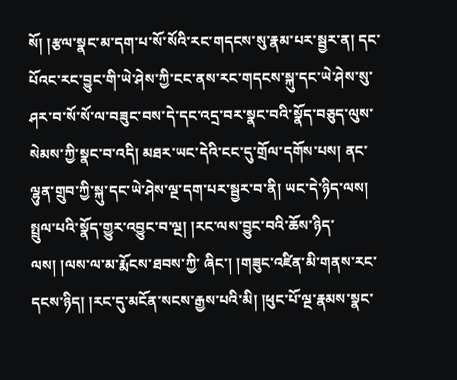སོ། །རྩལ་སྣང་མ་དག་པ་སོ་སོའི་རང་གདངས་སུ་རྣམ་པར་སྦྱར་ན། དང་པོའང་རང་བྱུང་གི་ཡེ་ཤེས་ཀྱི་ངང་ནས་རང་གདངས་སྐུ་དང་ཡེ་ཤེས་སུ་ཤར་བ་སོ་སོ་ལ་བཟུང་བས་དེ་དང་འདྲ་བར་སྣང་བའི་སྣོད་བཅུད་ལུས་སེམས་ཀྱི་སྣང་བ་འདི། མཐར་ཡང་དེའི་ངང་དུ་གྲོལ་དགོས་པས། ནང་ལྷུན་གྲུབ་ཀྱི་སྐུ་དང་ཡེ་ཤེས་ལྔ་དག་པར་སྦྱར་བ་ནི། ཡང་དེ་ཉིད་ལས། སྤྲུལ་པའི་སྣོད་གྱུར་འབྱུང་བ་ལྔ། །རང་ལས་བྱུང་བའི་ཆོས་ཉིད་ལས། །ལས་ལ་མ་རྨོངས་ཐབས་ཀྱི་ ཞིང་། །གཟུང་འཛིན་མི་གནས་རང་དངས་ཉིད། །རང་དུ་མངོན་སངས་རྒྱས་པའི་མི། །ཕུང་པོ་ལྔ་རྣམས་སྣང་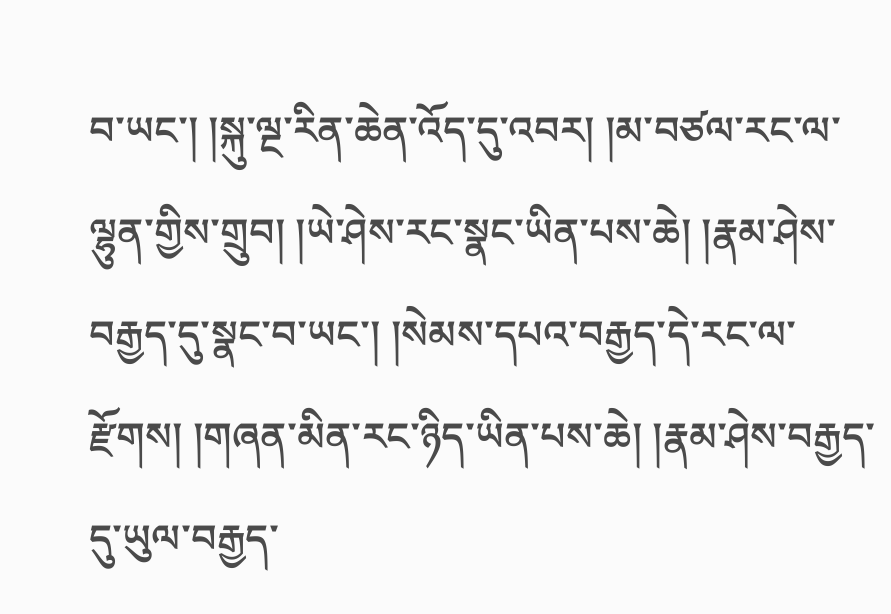བ་ཡང་། །སྐུ་ལྔ་རིན་ཆེན་འོད་དུ་འབར། །མ་བཙལ་རང་ལ་ལྷུན་གྱིས་གྲུབ། །ཡེ་ཤེས་རང་སྣང་ཡིན་པས་ཆེ། །རྣམ་ཤེས་བརྒྱད་དུ་སྣང་བ་ཡང་། །སེམས་དཔའ་བརྒྱད་དེ་རང་ལ་རྫོགས། །གཞན་མིན་རང་ཉིད་ཡིན་པས་ཆེ། །རྣམ་ཤེས་བརྒྱད་དུ་ཡུལ་བརྒྱད་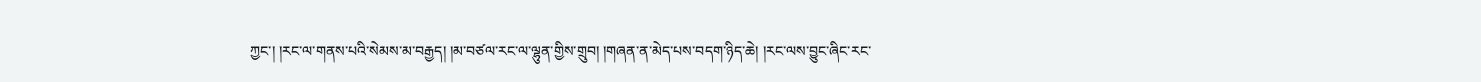ཀྱང་། །རང་ལ་གནས་པའི་སེམས་མ་བརྒྱད། །མ་བཙལ་རང་ལ་ལྷུན་གྱིས་གྲུབ། །གཞན་ན་མེད་པས་བདག་ཉིད་ཆེ། །རང་ལས་བྱུང་ཞིང་རང་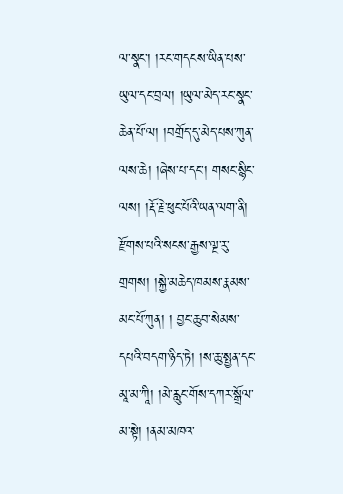ལ་སྣང་། །རང་གདངས་ཡིན་པས་ཡུལ་དང་བྲལ། །ཡུལ་མེད་རང་སྣང་ཆེན་པོ་ལ། །བགྲོད་དུ་མེད་པས་ཀུན་ལས་ཆེ། །ཞེས་པ་དང་། གསང་སྙིང་ལས། །རྡོ་རྗེ་ཕུང་པོའི་ཡན་ལག་ནི། རྫོགས་པའི་སངས་རྒྱས་ལྔ་རུ་གྲགས། །སྐྱེ་མཆེད་ཁམས་རྣམས་མང་པོ་ཀུན། ། བྱང་ཆུབ་སེམས་དཔའི་བདག་ཉིད་ཏེ། །ས་ཆུ་སྤྱན་དང་མཱ་མ་ཀཱི། །མེ་རླུང་གོས་དཀར་སྒྲོལ་མ་སྟེ། །ནམ་མཁའ་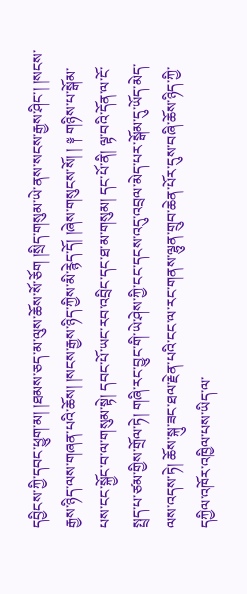དབྱིངས་ཀྱི་དབང་ཕྱུག་མ། །ཐམས་ཅད་མ་ལུས་ཆོས་སོ་ཅོག །སྲིད་གསུམ་ཡེ་ནས་སངས་རྒྱས་ཤིང་། །སངས་རྒྱས་ཉིད་ལས་གཞན་པའི་ཆོས། །སངས་རྒྱས་ཉིད་ཀྱིས་མི་རྙེད་དོ། །ཞེས་གསུངས་སོ། ། ༈ གཉིས་པ་སྒོམ་པས་ངང་སྐྱོང་བ་ལ་གསུམ་སྟེ། དབང་པོ་ཡང་རབ་འབྲིང་དང་ཐ་མ་གསུམ། དང་པོ་ནི། ལྟ་བའི་དོན་ལ་ངོ་སྤྲད་པ་ཙམ་གྱིས་གྲོལ་ཏེ། གཞི་རང་བྱུང་གི་ཡེ་ཤེས་ཀྱི་ངང་དངས་འདུ་འབྲལ་མེད་པར་སྒོམ་དུ་ཡོད་མེད་ལས་འདས་ཏེ། ཆོས་སྐུ་ཟང་ཐལ་རྗེན་པའི་ངང་ལ་རང་གནས་ལྷུན་གྲུབ་ཆེན་པོར་དུས་བཞི་ཆོས་ཉིད་ཀྱི་དཀྱིལ་འཁོར་འཁྱིལ་པས་ཡིད་ལ་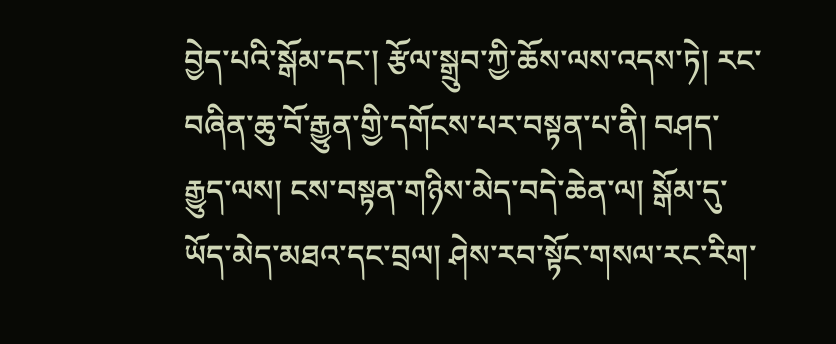བྱེད་པའི་སྒོམ་དང་། རྩོལ་སྒྲུབ་ཀྱི་ཆོས་ལས་འདས་ཏེ། རང་བཞིན་ཆུ་བོ་རྒྱུན་གྱི་དགོངས་པར་བསྟན་པ་ནི། བཤད་རྒྱུད་ལས། ངས་བསྟན་གཉིས་མེད་བདེ་ཆེན་ལ། སྒོམ་དུ་ཡོད་མེད་མཐའ་དང་བྲལ། ཤེས་རབ་སྟོང་གསལ་རང་རིག་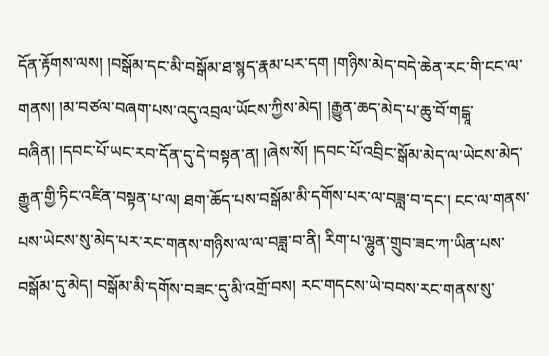དོན་རྟོགས་ལས། །བསྒོམ་དང་མི་བསྒོམ་ཐ་སྙད་རྣམ་པར་དག །གཉིས་མེད་བདེ་ཆེན་རང་གི་ངང་ལ་གནས། །མ་བཙལ་བཞག་པས་འདུ་འབྲལ་ཡོངས་ཀྱིས་མེད། །རྒྱུན་ཆད་མེད་པ་ཆུ་བོ་གངྒཱ་བཞིན། །དབང་པོ་ཡང་རབ་དོན་དུ་དེ་བསྟན་ན། །ཞེས་སོ། །དབང་པོ་འབྲིང་སྒོམ་མེད་ལ་ཡེངས་མེད་རྒྱུན་གྱི་ཏིང་འཛིན་བསྟན་པ་ལ། ཐག་ཆོད་པས་བསྒོམ་མི་དགོས་པར་ལ་བཟླ་བ་དང་། ངང་ལ་གནས་པས་ཡེངས་སུ་མེད་པར་རང་གནས་གཉིས་ལ་ལ་བཟླ་བ་ནི། རིག་པ་ལྷུན་གྲུབ་ཟང་ཀ་ཡིན་པས་བསྒོམ་དུ་མེད། བསྒོམ་མི་དགོས་བཟང་དུ་མི་འགྲོ་བས། རང་གདངས་ཡེ་བབས་རང་གནས་སུ་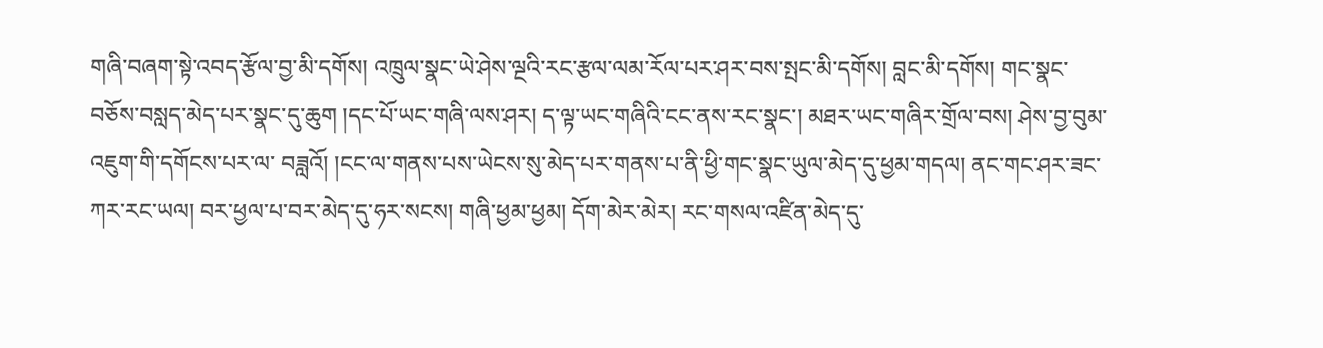གཞི་བཞག་སྟེ་འབད་རྩོལ་བྱ་མི་དགོས། འཁྲུལ་སྣང་ཡེ་ཤེས་ལྔའི་རང་རྩལ་ལམ་རོལ་པར་ཤར་བས་སྤང་མི་དགོས། བླང་མི་དགོས། གང་སྣང་བཅོས་བསླད་མེད་པར་སྣང་དུ་ཆུག །དང་པོ་ཡང་གཞི་ལས་ཤར། ད་ལྟ་ཡང་གཞིའི་ངང་ནས་རང་སྣང་། མཐར་ཡང་གཞིར་གྲོལ་བས། ཤེས་བྱ་བུམ་འཇུག་གི་དགོངས་པར་ལ་ བཟླའོ། །ངང་ལ་གནས་པས་ཡེངས་སུ་མེད་པར་གནས་པ་ནི་ཕྱི་གང་སྣང་ཡུལ་མེད་དུ་ཕྱམ་གདལ། ནང་གང་ཤར་ཟང་ཀར་རང་ཡལ། བར་ཕྱལ་པ་བར་མེད་དུ་ཧར་སངས། གཞི་ཕྱམ་ཕྱམ། དོག་མེར་མེར། རང་གསལ་འཛིན་མེད་དུ་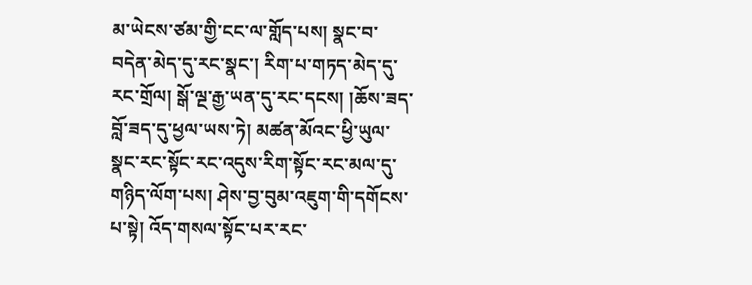མ་ཡེངས་ཙམ་གྱི་ངང་ལ་གློད་པས། སྣང་བ་བདེན་མེད་དུ་རང་སྣང་། རིག་པ་གཏད་མེད་དུ་རང་གྲོལ། སྒོ་ལྔ་རྒྱ་ཡན་དུ་རང་དངས། །ཆོས་ཟད་བློ་ཟད་དུ་ཕྱལ་ཡས་ཏེ། མཚན་མོའང་ཕྱི་ཡུལ་སྣང་རང་སྟོང་རང་འདུས་རིག་སྟོང་རང་མལ་དུ་གཉིད་ལོག་པས། ཤེས་བྱ་བུམ་འཇུག་གི་དགོངས་པ་སྟེ། འོད་གསལ་སྟོང་པར་རང་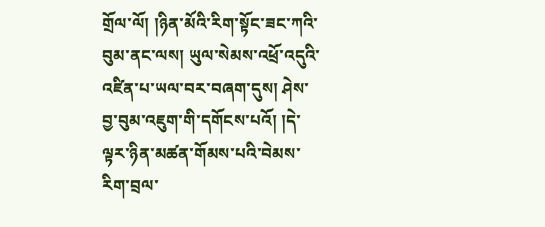གྲོལ་ལོ། །ཉིན་མོའི་རིག་སྟོང་ཟང་ཀའི་བུམ་ནང་ལས། ཡུལ་སེམས་འཕྲོ་འདུའི་འཛིན་པ་ཡལ་བར་བཞག་དུས། ཤེས་བྱ་བུམ་འཇུག་གི་དགོངས་པའོ། །དེ་ལྟར་ཉིན་མཚན་གོམས་པའི་བེམས་རིག་བྲལ་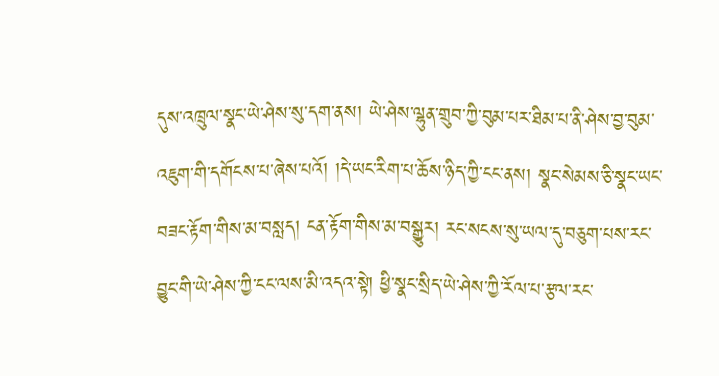དུས་འཁྲུལ་སྣང་ཡེ་ཤེས་སུ་དག་ནས། ཡེ་ཤེས་ལྷུན་གྲུབ་ཀྱི་བུམ་པར་ཐིམ་པ་ནི་ཤེས་བྱ་བུམ་འཇུག་གི་དགོངས་པ་ཞེས་པའོ། །དེ་ཡང་རིག་པ་ཆོས་ཉིད་ཀྱི་ངང་ནས། སྣང་སེམས་ཅི་སྣང་ཡང་བཟང་རྟོག་གིས་མ་བསླད། ངན་རྟོག་གིས་མ་བསྒྱུར། རང་སངས་སུ་ཡལ་དུ་བཅུག་པས་རང་བྱུང་གི་ཡེ་ཤེས་ཀྱི་ངང་ལས་མི་འདའ་སྟེ། ཕྱི་སྣང་སྲིད་ཡེ་ཤེས་ཀྱི་རོལ་པ་རྩལ་རང་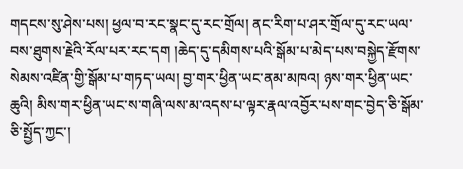གདངས་སུ་ཤེས་པས། ཕྱལ་བ་རང་སྣང་དུ་རང་གྲོལ། ནང་རིག་པ་ཤར་གྲོལ་དུ་རང་ཡལ་བས་ཐུགས་རྗེའི་རོལ་པར་རང་དག །ཆེད་དུ་དམིགས་པའི་སྒོམ་པ་མེད་པས་བསྐྱེད་རྫོགས་སེམས་འཛིན་གྱི་སྒོམ་པ་གཏད་ཡལ། བྱ་གར་ཕྱིན་ཡང་ནམ་མཁའ། ཉས་གར་ཕྱིན་ཡང་ཆུའི། མིས་གར་ཕྱིན་ཡང་ས་གཞི་ལས་མ་འདས་པ་ལྟར་རྣལ་འབྱོར་པས་གང་བྱེད་ཅི་སྒོམ་ཅི་སྤྱོད་ཀྱང་།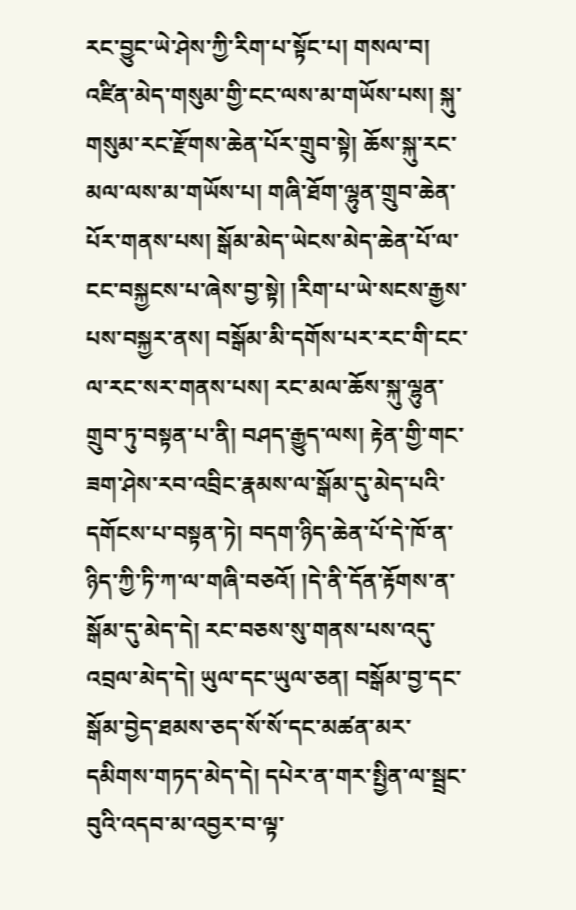རང་བྱུང་ཡེ་ཤེས་ཀྱི་རིག་པ་སྟོང་པ། གསལ་བ། འཛིན་མེད་གསུམ་གྱི་ངང་ལས་མ་གཡོས་པས། སྐུ་གསུམ་རང་རྫོགས་ཆེན་པོར་གྲུབ་སྟེ། ཆོས་སྐུ་རང་མལ་ལས་མ་གཡོས་པ། གཞི་ཐོག་ལྷུན་གྲུབ་ཆེན་པོར་གནས་པས། སྒོམ་མེད་ཡེངས་མེད་ཆེན་པོ་ལ་ངང་བསྐྱངས་པ་ཞེས་བྱ་སྟེ། །རིག་པ་ཡེ་སངས་རྒྱས་པས་བསྐྱར་ནས། བསྒོམ་མི་དགོས་པར་རང་གི་ངང་ལ་རང་སར་གནས་པས། རང་མལ་ཆོས་སྐུ་ལྷུན་གྲུབ་ཏུ་བསྟན་པ་ནི། བཤད་རྒྱུད་ལས། རྟེན་གྱི་གང་ཟག་ཤེས་རབ་འབྲིང་རྣམས་ལ་སྒོམ་དུ་མེད་པའི་དགོངས་པ་བསྟན་ཏེ། བདག་ཉིད་ཆེན་པོ་དེ་ཁོ་ན་ཉིད་ཀྱི་ཏི་ཀ་ལ་གཞི་བཅའོ། །དེ་ནི་དོན་རྟོགས་ན་སྒོམ་དུ་མེད་དེ། རང་བཅས་སུ་གནས་པས་འདུ་འབྲལ་མེད་དེ། ཡུལ་དང་ཡུལ་ཅན། བསྒོམ་བྱ་དང་སྒོམ་བྱེད་ཐམས་ཅད་སོ་སོ་དང་མཚན་མར་དམིགས་གཏད་མེད་དེ། དཔེར་ན་གར་སྤྱིན་ལ་སྦྲང་བུའི་འདབ་མ་འབྱར་བ་ལྟ་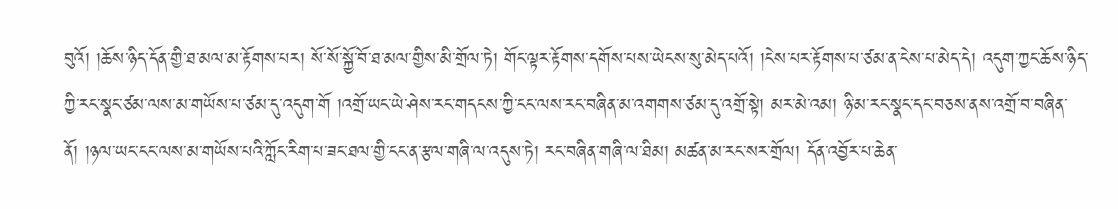བུའོ། །ཆོས་ཉིད་དོན་གྱི་ཐ་མལ་མ་རྟོགས་པར། སོ་སོ་སྐྱོ་བོ་ཐ་མལ་གྱིས་མི་གྲོལ་ཏེ། གོང་ལྟར་རྟོགས་དགོས་པས་ཡེངས་སུ་མེད་པའོ། །ངེས་པར་རྟོགས་པ་ཙམ་ན་ངེས་པ་མེད་དེ། འདུག་ཀྱང་ཆོས་ཉིད་ཀྱི་རང་སྣང་ཙམ་ལས་མ་གཡོས་པ་ཙམ་དུ་འདུག་གོ །འགྲོ་ཡང་ཡེ་ཤེས་རང་གདངས་ཀྱི་ངང་ལས་རང་བཞིན་མ་འགགས་ཙམ་དུ་འགྲོ་སྟེ། མར་མེ་འམ། ཉི་མ་རང་སྣང་དང་བཅས་ནས་འགྲོ་བ་བཞིན་ནོ། །ཉལ་ཡང་ངང་ལས་མ་གཡོས་པའི་ཀློང་རིག་པ་ཟང་ཐལ་གྱི་ངང་ན་རྩལ་གཞི་ལ་འདུས་ཏེ། རང་བཞིན་གཞི་ལ་ཐིམ། མཚན་མ་རང་སར་གྲོལ། དོན་འབྱོར་པ་ཆེན་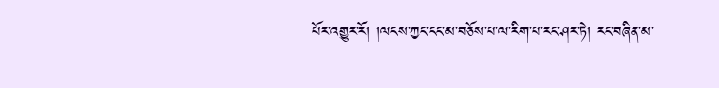པོར་འགྱུར་རོ། །ལངས་ཀྱང་ངང་མ་བཅོས་པ་ལ་རིག་པ་རང་ཤར་ཏེ། རང་བཞིན་མ་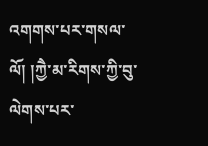འགགས་པར་གསལ་ལོ། །ཀྱཻ་མ་རིགས་ཀྱི་བུ་ལེགས་པར་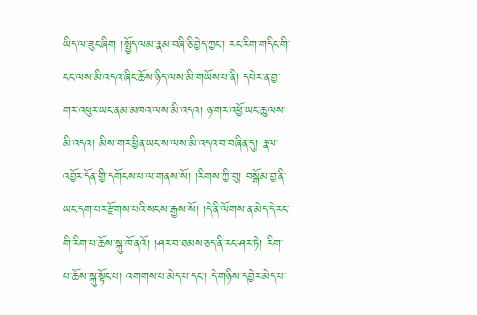ཡིད་ལ་ཟུང་ཞིག །སྤྱོད་ལམ་རྣམ་བཞི་ཅི་བྱེད་ཀྱང་། རང་རིག་གདིང་གི་ངང་ལས་མི་འདའ་ཞིང་ཆོས་ཉིད་ལས་མི་གཡོས་པ་ནི། དཔེར་ན་བྱ་གར་འཕུར་ཡང་ནམ་མཁའ་ལས་མི་འདའ། ཉ་གར་འཕྱོ་ཡང་ཆུ་ལས་མི་འདའ། མིས་གར་ཕྱིན་ཡང་ས་ལས་མི་འདའ་བ་བཞིན་དུ། རྣལ་འབྱོར་དོན་གྱི་དགོངས་པ་ལ་གནས་སོ། །རིགས་ཀྱི་བུ། བསྒོམ་བྱ་ནི་ཡང་དག་པར་རྫོགས་པའི་སངས་རྒྱས་སོ། །དེ་ནི་ལོགས་ན་མེད་དེ་རང་གི་རིག་པ་ཆོས་སྐུ་ཁོ་ནའོ། །ཤར་བ་ཐམས་ཅད་ནི་རང་ཤར་ཏེ། རིག་པ་ཆོས་སྐུ་སྟོང་པ། འགགས་པ་མེད་པ་དང་། དེ་གཉིས་དབྱེར་མེད་པ་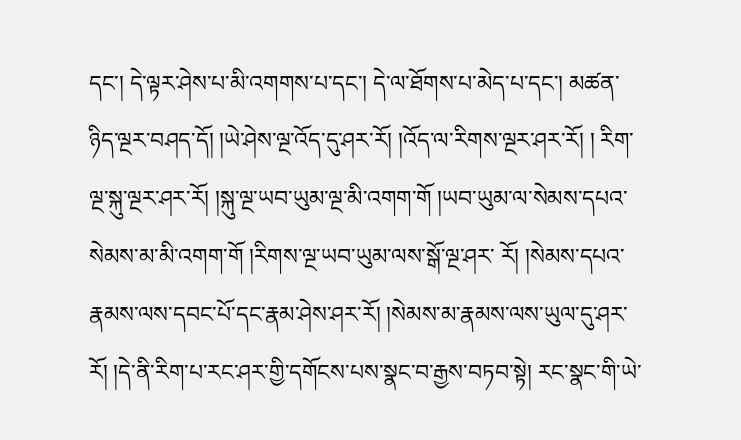དང་། དེ་ལྟར་ཤེས་པ་མི་འགགས་པ་དང་། དེ་ལ་ཐོགས་པ་མེད་པ་དང་། མཚན་ཉིད་ལྔར་བཤད་དོ། །ཡེ་ཤེས་ལྔ་འོད་དུ་ཤར་རོ། །འོད་ལ་རིགས་ལྔར་ཤར་རོ། ། རིག་ལྔ་སྐུ་ལྔར་ཤར་རོ། །སྐུ་ལྔ་ཡབ་ཡུམ་ལྔ་མི་འགག་གོ །ཡབ་ཡུམ་ལ་སེམས་དཔའ་སེམས་མ་མི་འགག་གོ །རིགས་ལྔ་ཡབ་ཡུམ་ལས་སྒོ་ལྔ་ཤར་ རོ། །སེམས་དཔའ་རྣམས་ལས་དབང་པོ་དང་རྣམ་ཤེས་ཤར་རོ། །སེམས་མ་རྣམས་ལས་ཡུལ་དུ་ཤར་རོ། །དེ་ནི་རིག་པ་རང་ཤར་གྱི་དགོངས་པས་སྣང་བ་རྒྱས་བཏབ་སྟེ། རང་སྣང་གི་ཡེ་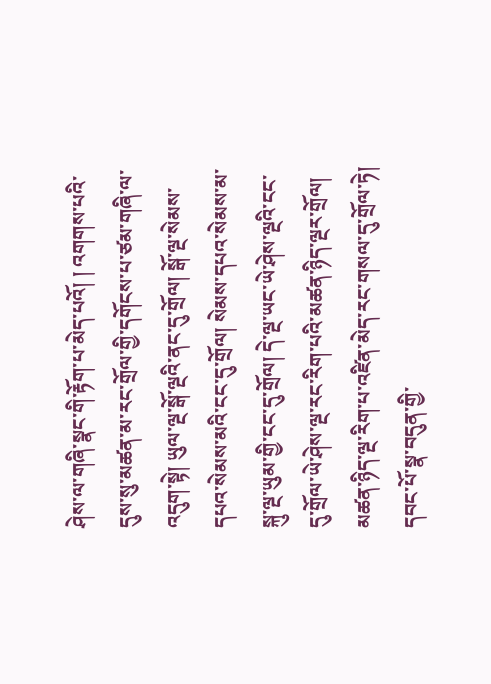ཤེས་ལ་གཞི་སྣང་གི་རྟོག་པ་མེད་པའོ། ། འགགས་པའི་དུས་སུ་མཚན་མ་རང་གྲོལ་གྱི་དགོངས་པ་ཙམ་གཞི་ལ་འདུག་སྟེ། ཡུལ་ལྔ་སྒོ་ལྔའི་ནང་དུ་གྲོལ། སྒོ་ལྔ་སེམས་དཔའ་སེམས་མའི་ངང་དུ་གྲོལ། སེམས་དཔའ་སེམས་མ་སྐུ་ལྔ་ཡུམ་གྱི་ངང་དུ་གྲོལ། དེ་ལྔ་ཡང་ཡེ་ཤེས་ལྔའི་ངང་དུ་གྲོལ་ཡེ་ཤེས་ལྔ་རང་རིག་པའི་མཚན་ཉིད་ལྔར་གྲོལ། མཚན་ཉིད་ལྔ་རིག་པ་འཛིན་མེད་རང་གསལ་དུ་གྲོལ་ཏེ། དབང་པོ་སྣ་བདུན་གྱི་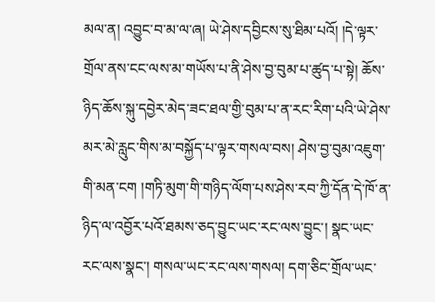མལ་ན། འབྱུང་བ་མ་ལ་ཞ། ཡེ་ཤེས་དབྱིངས་སུ་ཐིམ་པའོ། །དེ་ལྟར་གྲོལ་ནས་ངང་ལས་མ་གཡོས་པ་ནི་ཤེས་བྱ་བུམ་པ་ཚུད་པ་སྟེ། ཆོས་ཉིད་ཆོས་སྐུ་དབྱེར་མེད་ཟང་ཐལ་གྱི་བུམ་པ་ན་རང་རིག་པའི་ཡེ་ཤེས་མར་མེ་རླུང་གིས་མ་བསྐྱོད་པ་ལྟར་གསལ་བས། ཤེས་བྱ་བུམ་འཇུག་གི་མན་ངག །གཏི་མུག་གི་གཉིད་ལོག་པས་ཤེས་རབ་ཀྱི་དོན་དེ་ཁོ་ན་ཉིད་ལ་འབྱོར་པའོ་ཐམས་ཅད་བྱུང་ཡང་རང་ལས་བྱུང་། སྣང་ཡང་རང་ལས་སྣང་། གསལ་ཡང་རང་ལས་གསལ། དག་ཅིང་གྲོལ་ཡང་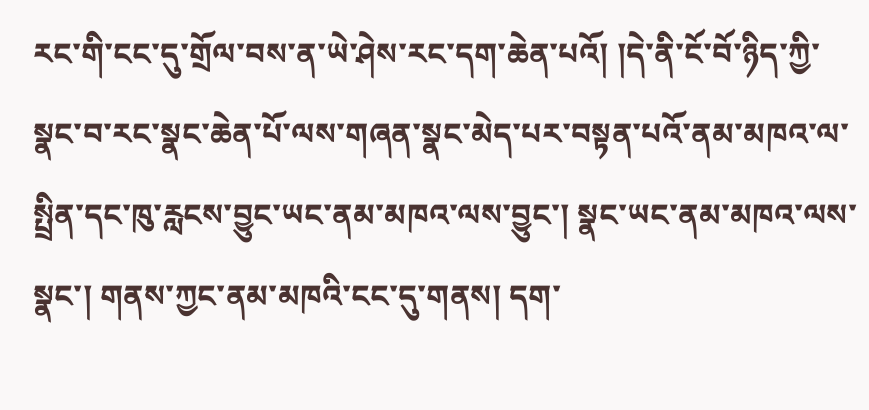རང་གི་ངང་དུ་གྲོལ་བས་ན་ཡེ་ཤེས་རང་དག་ཆེན་པའོ། །དེ་ནི་ངོ་བོ་ཉིད་ཀྱི་སྣང་བ་རང་སྣང་ཆེན་པོ་ལས་གཞན་སྣང་མེད་པར་བསྟན་པའོ་ནམ་མཁའ་ལ་སྤྲིན་དང་ཁུ་རླངས་བྱུང་ཡང་ནམ་མཁའ་ལས་བྱུང་། སྣང་ཡང་ནམ་མཁའ་ལས་སྣང་། གནས་ཀྱང་ནམ་མཁའི་ངང་དུ་གནས། དག་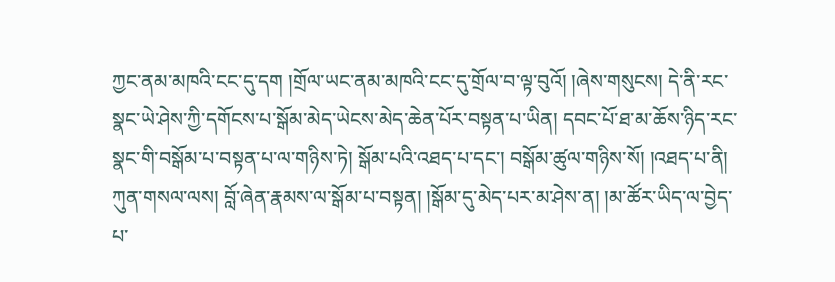ཀྱང་ནམ་མཁའི་ངང་དུ་དག །གྲོལ་ཡང་ནམ་མཁའི་ངང་དུ་གྲོལ་བ་ལྟ་བུའོ། །ཞེས་གསུངས། དེ་ནི་རང་སྣང་ཡེ་ཤེས་ཀྱི་དགོངས་པ་སྒོམ་མེད་ཡེངས་མེད་ཆེན་པོར་བསྟན་པ་ཡིན། དབང་པོ་ཐ་མ་ཆོས་ཉིད་རང་སྣང་གི་བསྒོམ་པ་བསྟན་པ་ལ་གཉིས་ཏེ། སྒོམ་པའི་འཐད་པ་དང་། བསྒོམ་ཚུལ་གཉིས་སོ། །འཐད་པ་ནི། ཀུན་གསལ་ལས། བློ་ཞེན་རྣམས་ལ་སྒོམ་པ་བསྟན། །སྒོམ་དུ་མེད་པར་མ་ཤེས་ན། །མ་ཚོར་ཡིད་ལ་བྱེད་པ་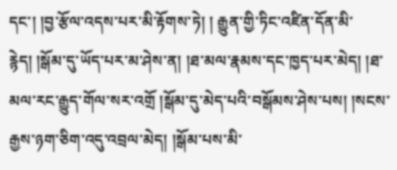དང་། །བྱ་རྩོལ་འདས་པར་མི་རྟོགས་ཏེ། ། རྒྱུན་གྱི་ཏིང་འཛིན་དོན་མི་རྙེད། །སྒོམ་དུ་ཡོད་པར་མ་ཤེས་ན། །ཐ་མལ་རྣམས་དང་ཁྱད་པར་མེད། །ཐ་མལ་རང་རྒྱུད་གོལ་སར་འགྲོ །སྒོམ་དུ་མེད་པའི་བསྒོམས་ཤེས་པས། །སངས་རྒྱས་ཉག་ཅིག་འདུ་འབྲལ་མེད། །སྒོམ་པས་མི་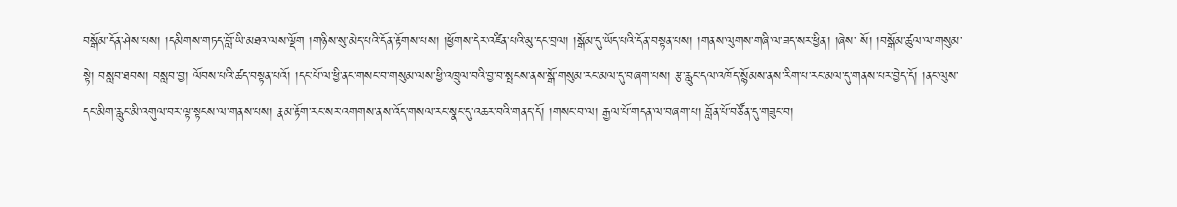བསྒོམ་དོན་ཤེས་པས། །དམིགས་གཏད་བློ་ཡི་མཐའ་ལས་ལྡོག །གཉིས་སུ་མེད་པའི་དོན་རྟོགས་པས། །ཕྱོགས་དེར་འཛིན་པའི་མུ་དང་བྲལ། །སྒོམ་དུ་ཡོད་པའི་དོན་བསྟན་པས། །གནས་ལུགས་གཞི་ལ་ཟད་སར་ཕྱིན། །ཞེས་ སོ། །བསྒོམ་ཚུལ་ལ་གསུམ་སྟེ། བསླབ་ཐབས། བསླབ་བྱ། ལོབས་པའི་ཚད་བསྟན་པའོ། །དང་པོ་ལ་ཕྱི་ནང་གསང་བ་གསུམ་ལས་ཕྱི་འཁྲུལ་བའི་བྱ་བ་སྤངས་ནས་སྒོ་གསུམ་རང་མལ་དུ་བཞག་པས། རྩ་རླུང་དལ་འཁོད་སྙོམས་ནས་རིག་པ་རང་མལ་དུ་གནས་པར་བྱེད་དོ། །ནང་ལུས་དང་མིག་རླུང་མི་འགུལ་བར་ལྟ་སྟངས་ལ་གནས་པས། རྣམ་རྟོག་རང་སར་འགགས་ནས་འོད་གསལ་རང་སྣང་དུ་འཆར་བའི་གནད་དོ། །གསང་བ་ལ། རྒྱལ་པོ་གདན་ལ་བཞག་པ། བློན་པོ་བཙོན་དུ་གཟུང་བ།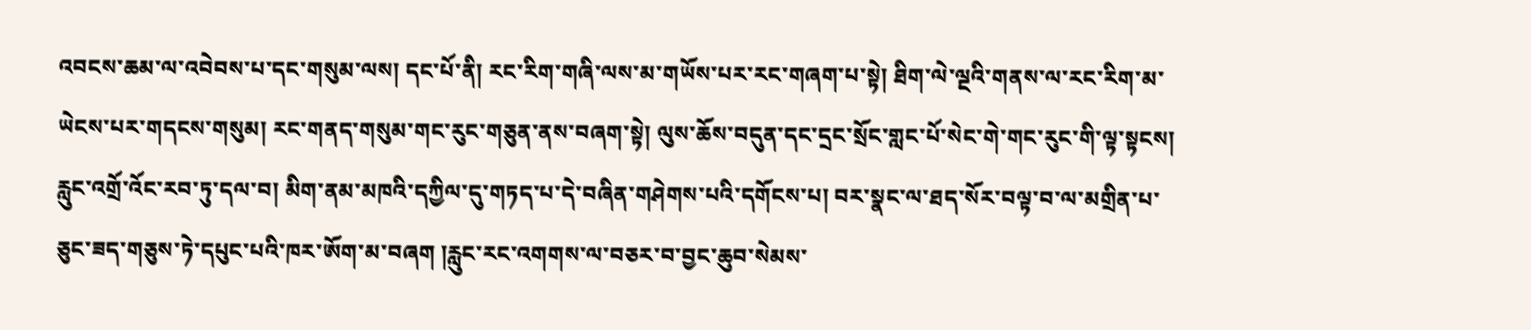འབངས་ཆམ་ལ་འབེབས་པ་དང་གསུམ་ལས། དང་པོ་ནི། རང་རིག་གཞི་ལས་མ་གཡོས་པར་རང་གཞག་པ་སྟེ། ཐིག་ལེ་ལྔའི་གནས་ལ་རང་རིག་མ་ཡེངས་པར་གདངས་གསུམ། རང་གནད་གསུམ་གང་རུང་གཅུན་ནས་བཞག་སྟེ། ལུས་ཆོས་བདུན་དང་དྲང་སྲོང་གླང་པོ་སེང་གེ་གང་རུང་གི་ལྟ་སྟངས། རླུང་འགྲོ་འོང་རབ་ཏུ་དལ་བ། མིག་ནམ་མཁའི་དཀྱིལ་དུ་གཏད་པ་དེ་བཞིན་གཤེགས་པའི་དགོངས་པ། བར་སྣང་ལ་ཐད་སོར་བལྟ་བ་ལ་མགྲིན་པ་ཅུང་ཟད་གཅུས་ཏེ་དཔུང་པའི་ཁར་ཨོག་མ་བཞག །རླུང་རང་འགགས་ལ་བཅར་བ་བྱང་ཆུབ་སེམས་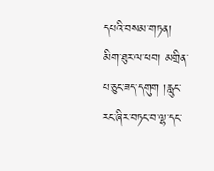དཔའི་བསམ་གཏན། མིག་ཐུར་ལ་ཕབ། མགྲིན་པ་ཅུང་ཟད་དགུག །རླུང་རང་ཞིར་བཏང་བ་ལྷ་དང་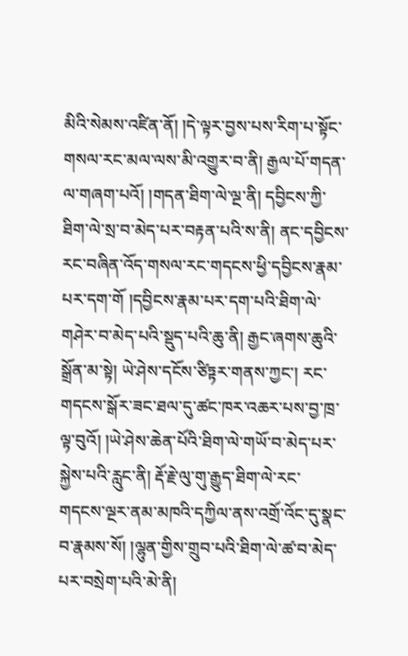མིའི་སེམས་འཛིན་ནོ། །དེ་ལྟར་བྱས་པས་རིག་པ་སྟོང་གསལ་རང་མལ་ལས་མི་འགྱུར་བ་ནི། རྒྱལ་པོ་གདན་ལ་གཞག་པའོ། །གདན་ཐིག་ལེ་ལྔ་ནི། དབྱིངས་ཀྱི་ཐིག་ལེ་སྲ་བ་མེད་པར་བརྟན་པའི་ས་ནི། ནང་དབྱིངས་རང་བཞིན་འོད་གསལ་རང་གདངས་ཕྱི་དབྱིངས་རྣམ་པར་དག་གོ །དབྱིངས་རྣམ་པར་དག་པའི་ཐིག་ལེ་གཤེར་བ་མེད་པའི་སྡུད་པའི་ཆུ་ནི། རྒྱང་ཞགས་ཆུའི་སྒྲོན་མ་སྟེ། ཡེ་ཤེས་དངོས་ཙིཏྟར་གནས་ཀྱང་། རང་གདངས་སྒོར་ཟང་ཐལ་དུ་ཚང་ཁར་འཆར་པས་བྱ་ཁྲ་ལྟ་བུའོ། །ཡེ་ཤེས་ཆེན་པོའི་ཐིག་ལེ་གཡོ་བ་མེད་པར་སྐྱེས་པའི་རླུང་ནི། རྡོ་རྗེ་ལུ་གུ་རྒྱུད་ཐིག་ལེ་རང་གདངས་ལྔར་ནམ་མཁའི་དཀྱིལ་ནས་འགྲོ་འོང་དུ་སྣང་བ་རྣམས་སོ། །ལྷུན་གྱིས་གྲུབ་པའི་ཐིག་ལེ་ཚ་བ་མེད་པར་བསྲེག་པའི་མེ་ནི།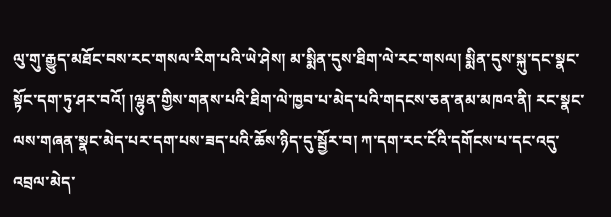ལུ་གུ་རྒྱུད་མཐོང་བས་རང་གསལ་རིག་པའི་ཡེ་ཤེས། མ་སྨིན་དུས་ཐིག་ལེ་རང་གསལ། སྨིན་དུས་སྐུ་དང་སྣང་སྟོང་དག་ཏུ་ཤར་བའོ། །ལྷུན་གྱིས་གནས་པའི་ཐིག་ལེ་ཁྱབ་པ་མེད་པའི་གདངས་ཅན་ནམ་མཁའ་ནི། རང་སྣང་ལས་གཞན་སྣང་མེད་པར་དག་པས་ཟད་པའི་ཆོས་ཉིད་དུ་སྦྱོར་བ། ཀ་དག་རང་ངོའི་དགོངས་པ་དང་འདུ་འབྲལ་མེད་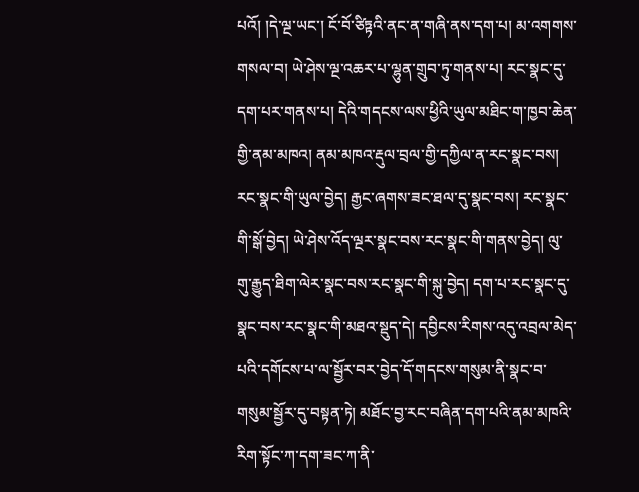པའོ། །དེ་ལྔ་ཡང་། ངོ་བོ་ཙིཏྟའི་ནང་ན་གཞི་ནས་དག་པ། མ་འགགས་གསལ་བ། ཡེ་ཤེས་ལྔ་འཆར་པ་ལྷུན་གྲུབ་ཏུ་གནས་པ། རང་སྣང་དུ་དག་པར་གནས་པ། དེའི་གདངས་ལས་ཕྱིའི་ཡུལ་མཐིང་ག་ཁྱབ་ཆེན་གྱི་ནམ་མཁའ། ནམ་མཁའ་རྡུལ་བྲལ་གྱི་དཀྱིལ་ན་རང་སྣང་བས། རང་སྣང་གི་ཡུལ་བྱེད། རྒྱང་ཞགས་ཟང་ཐལ་དུ་སྣང་བས། རང་སྣང་གི་སྒོ་བྱེད། ཡེ་ཤེས་འོད་ལྔར་སྣང་བས་རང་སྣང་གི་གནས་བྱེད། ལུ་གུ་རྒྱུད་ཐིག་ལེར་སྣང་བས་རང་སྣང་གི་སྐུ་བྱེད། དག་པ་རང་སྣང་དུ་སྣང་བས་རང་སྣང་གི་མཐའ་སྡུད་དེ། དབྱིངས་རིགས་འདུ་འབྲལ་མེད་པའི་དགོངས་པ་ལ་སྦྱོར་བར་བྱེད་དོ་གདངས་གསུམ་ནི་སྣང་བ་གསུམ་སྦྱོར་དུ་བསྟན་ཏེ། མཐོང་བྱ་རང་བཞིན་དག་པའི་ནམ་མཁའི་རིག་སྟོང་ཀ་དག་ཟང་ཀ་ནི་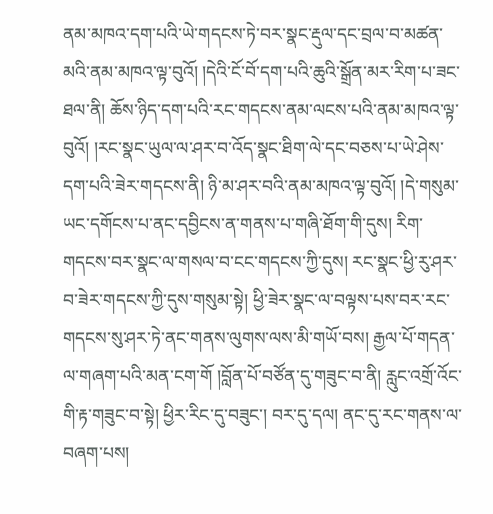ནམ་མཁའ་དག་པའི་ཡེ་གདངས་ཏེ་བར་སྣང་རྡུལ་དང་བྲལ་བ་མཚན་མའི་ནམ་མཁའ་ལྟ་བུའོ། །དེའི་ངོ་བོ་དག་པའི་ཆུའི་སྒྲོན་མར་རིག་པ་ཟང་ཐལ་ནི། ཆོས་ཉིད་དག་པའི་རང་གདངས་ནམ་ལངས་པའི་ནམ་མཁའ་ལྟ་བུའོ། །རང་སྣང་ཡུལ་ལ་ཤར་བ་འོད་སྣང་ཐིག་ལེ་དང་བཅས་པ་ཡེ་ཤེས་དག་པའི་ཟེར་གདངས་ནི། ཉི་མ་ཤར་བའི་ནམ་མཁའ་ལྟ་བུའོ། །དེ་གསུམ་ཡང་དགོངས་པ་ནང་དབྱིངས་ན་གནས་པ་གཞི་ཐོག་གི་དུས། རིག་གདངས་བར་སྣང་ལ་གསལ་བ་ངང་གདངས་ཀྱི་དུས། རང་སྣང་ཕྱི་རུ་ཤར་བ་ཟེར་གདངས་ཀྱི་དུས་གསུམ་སྟེ། ཕྱི་ཟེར་སྣང་ལ་བལྟས་པས་བར་རང་གདངས་སུ་ཤར་ཏེ་ནང་གནས་ལུགས་ལས་མི་གཡོ་བས། རྒྱལ་པོ་གདན་ལ་གཞག་པའི་མན་ངག་གོ །བློན་པོ་བཙོན་དུ་གཟུང་བ་ནི། རླུང་འགྲོ་འོང་གི་རྟ་གཟུང་བ་སྟེ། ཕྱིར་རིང་དུ་བཟུང་། བར་དུ་དལ། ནང་དུ་རང་གནས་ལ་བཞག་པས།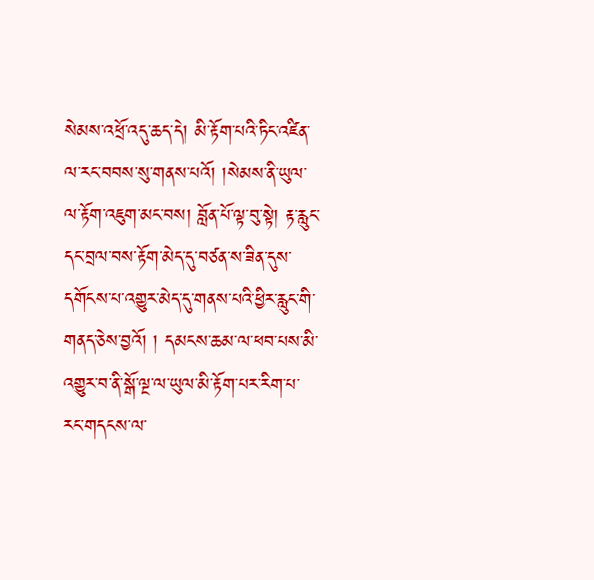སེམས་འཕྲོ་འདུ་ཆད་དེ། མི་རྟོག་པའི་ཏིང་འཛིན་ལ་རང་བབས་སུ་གནས་པའོ། །སེམས་ནི་ཡུལ་ལ་རྟོག་འཇུག་མང་བས། བློན་པོ་ལྟ་བུ་སྟེ། རྟ་རླུང་དང་བྲལ་བས་རྟོག་མེད་དུ་བཙན་ས་ཟིན་དུས་དགོངས་པ་འགྱུར་མེད་དུ་གནས་པའི་ཕྱིར་རླུང་གི་གནད་ཅེས་བྱའོ། ། དམངས་ཆམ་ལ་ཕབ་པས་མི་འགྱུར་བ་ནི་སྒོ་ལྔ་ལ་ཡུལ་མི་རྟོག་པར་རིག་པ་རང་གདངས་ལ་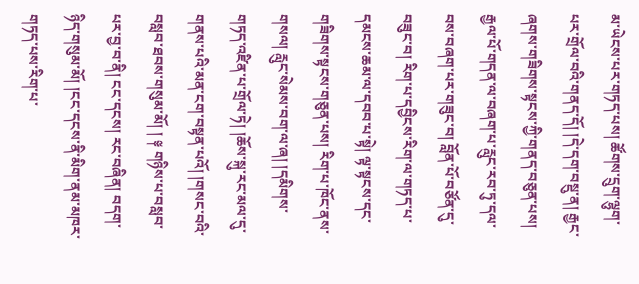མ་ཡེངས་པར་གཏད་པས། ཚོགས་དྲུག་ལྷུག་པར་གྲོལ་བའི་གནད་དོ། །དེ་དག་བསྡུ་ན། རྒྱང་ཞགས་གཟིགས་སྟངས་ཀྱི་གནད་བཅུན་པས། རྒྱལ་པོ་གདན་ལ་བཞག་པ་རླུང་རབ་ཏུ་དལ་བས་བཞག་པར་གཟུང་བ། བློན་པོ་བཙོན་དུ་བཟུང་བ། རིག་པ་དབྱིངས་རིག་ལ་གཏད་པ་དམངས་ཆམ་ལ་དབབ་པ་སྟེ། ལྟ་སྟངས་དང་གཟིགས་སྟངས་གཅུན་པས། རིག་པ་ཁོང་ནས་གསལ། རླུང་སེམས་བག་ལ་ཞ། །དམིགས་གཏད་འཛིན་པ་གྲོལ་ཏེ། །ཆོས་སྐུ་རང་མལ་དུ་གནས་པའི་མན་ངག་བསྟན་པའོ། །གསང་བའི་བསླབ་ཐབས་གསུམ་མོ། ། ༈ གཉིས་པ་བསླབ་པར་བྱ་བ་ནི། ངང་དངས། རང་བཞིན། བདག་ཉིད་གསུམ་མོ། །ངང་དངས་ནི་མིག་ནམ་མཁར་གཏད་པས་རིག་པ་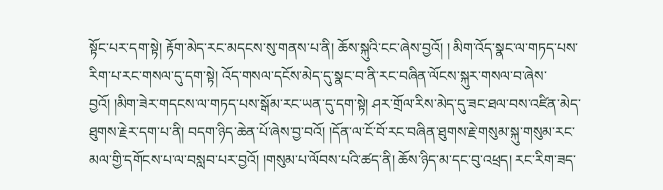སྟོང་པར་དག་སྟེ། རྟོག་མེད་རང་མདངས་སུ་གནས་པ་ནི། ཆོས་སྐུའི་ངང་ཞེས་བྱའོ། ། མིག་འོད་སྣང་ལ་གཏད་པས་རིག་པ་རང་གསལ་དུ་དག་སྟེ། འོད་གསལ་དངོས་མེད་དུ་སྣང་བ་ནི་རང་བཞིན་ལོངས་སྐུར་གསལ་བ་ཞེས་བྱའོ། །མིག་ཟེར་གདངས་ལ་གཏད་པས་སྒོམ་རང་ཡན་དུ་དག་སྟེ། ཤར་གྲོལ་རིས་མེད་དུ་ཟང་ཐལ་བས་འཛིན་མེད་ཐུགས་རྗེར་དག་པ་ནི། བདག་ཉིད་ཆེན་པོ་ཞེས་བྱ་བའོ། །དོན་ལ་ངོ་བོ་རང་བཞིན་ཐུགས་རྗེ་གསུམ་སྐུ་གསུམ་རང་མལ་གྱི་དགོངས་པ་ལ་བསླབ་པར་བྱའོ། །གསུམ་པ་ལོབས་པའི་ཚད་ནི། ཆོས་ཉིད་མ་དང་བུ་འཕྲད། རང་རིག་ཟད་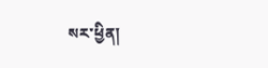སར་ཕྱིན།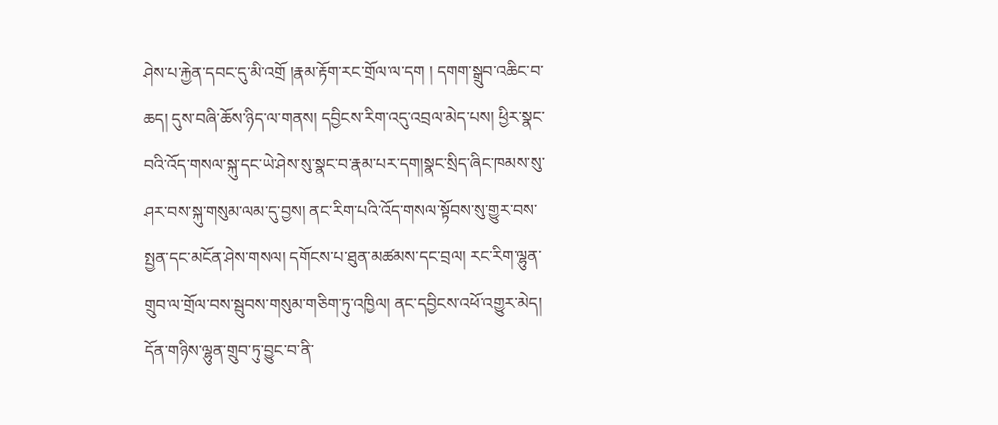ཤེས་པ་རྐྱེན་དབང་དུ་མི་འགྲོ །རྣམ་རྟོག་རང་གྲོལ་ལ་དག ། དགག་སྒྲུབ་འཆིང་བ་ཆད། དུས་བཞི་ཆོས་ཉིད་ལ་གནས། དབྱིངས་རིག་འདུ་འབྲལ་མེད་པས། ཕྱིར་སྣང་བའི་འོད་གསལ་སྐུ་དང་ཡེ་ཤེས་སུ་སྣང་བ་རྣམ་པར་དག།སྣང་སྲིད་ཞིང་ཁམས་སུ་ཤར་བས་སྐུ་གསུམ་ལམ་དུ་བྱས། ནང་རིག་པའི་འོད་གསལ་སྟོབས་སུ་གྱུར་བས་སྤྱན་དང་མངོན་ཤེས་གསལ། དགོངས་པ་ཐུན་མཚམས་དང་བྲལ། རང་རིག་ལྷུན་གྲུབ་ལ་གྲོལ་བས་སྦུབས་གསུམ་གཅིག་ཏུ་འཁྱིལ། ནང་དབྱིངས་འཕོ་འགྱུར་མེད། དོན་གཉིས་ལྷུན་གྲུབ་ཏུ་བྱུང་བ་ནི་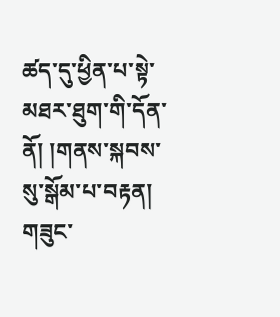ཚད་དུ་ཕྱིན་པ་སྟེ་མཐར་ཐུག་གི་དོན་ནོ། །གནས་སྐབས་སུ་སྒོམ་པ་བརྟན། གཟུང་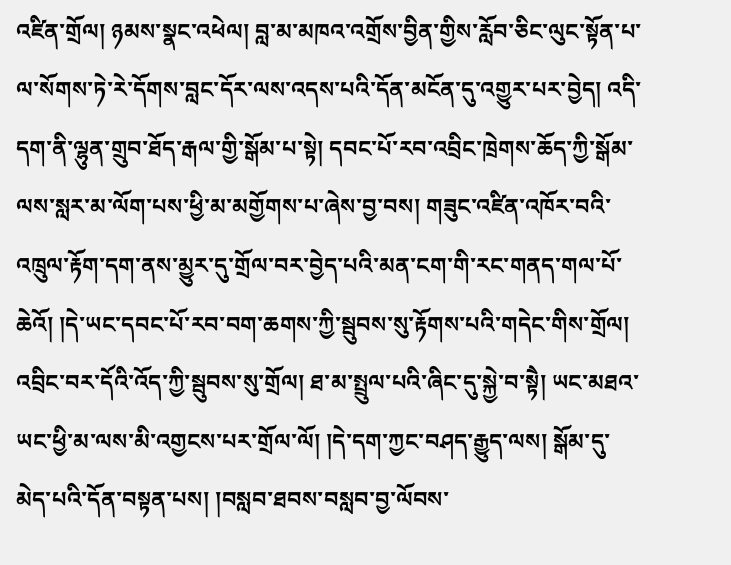འཛིན་གྲོལ། ཉམས་སྣང་འཕེལ། བླ་མ་མཁའ་འགྲོས་བྱིན་གྱིས་རློབ་ཅིང་ལུང་སྟོན་པ་ལ་སོགས་ཏེ་རེ་དོགས་བླང་དོར་ལས་འདས་པའི་དོན་མངོན་དུ་འགྱུར་པར་བྱེད། འདི་དག་ནི་ལྷུན་གྲུབ་ཐོད་རྒལ་གྱི་སྒོམ་པ་སྟེ། དབང་པོ་རབ་འབྲིང་ཁྲེགས་ཆོད་ཀྱི་སྒོམ་ལས་སླར་མ་ལོག་པས་ཕྱི་མ་མགྱོགས་པ་ཞེས་བྱ་བས། གཟུང་འཛིན་འཁོར་བའི་འཁྲུལ་རྟོག་དག་ནས་མྱུར་དུ་གྲོལ་བར་བྱེད་པའི་མན་ངག་གི་རང་གནད་གལ་པོ་ཆེའོ། །དེ་ཡང་དབང་པོ་རབ་བག་ཆགས་ཀྱི་སྦུབས་སུ་རྟོགས་པའི་གདེང་གིས་གྲོལ། འབྲིང་བར་དོའི་འོད་ཀྱི་སྦུབས་སུ་གྲོལ། ཐ་མ་སྤྲུལ་པའི་ཞིང་དུ་སྐྱེ་བ་སྟཻ། ཡང་མཐའ་ཡང་ཕྱི་མ་ལས་མི་འགྱངས་པར་གྲོལ་ལོ། །དེ་དག་ཀྱང་བཤད་རྒྱུད་ལས། སྒོམ་དུ་མེད་པའི་དོན་བསྟན་པས། །བསླབ་ཐབས་བསླབ་བྱ་ལོབས་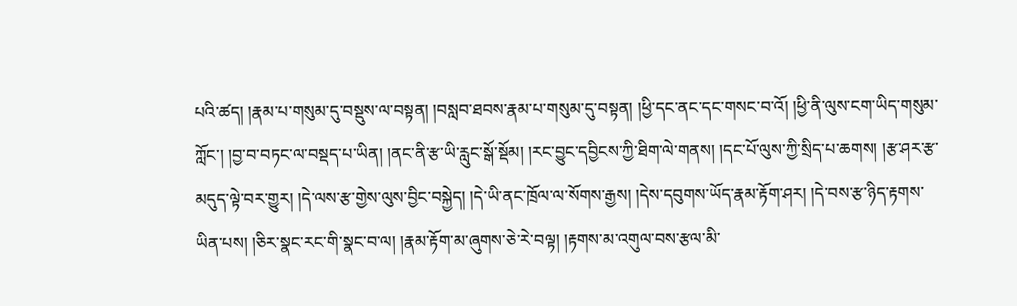པའི་ཚད། །རྣམ་པ་གསུམ་དུ་བསྡུས་ལ་བསྟན། །བསླབ་ཐབས་རྣམ་པ་གསུམ་དུ་བསྟན། །ཕྱི་དང་ནང་དང་གསང་བ་འོ། །ཕྱི་ནི་ལུས་ངག་ཡིད་གསུམ་ཀློང་། །བྱ་བ་བཏང་ལ་བསྡད་པ་ཡིན། །ནང་ནི་རྩ་ཡི་རླུང་སྒོ་སྡོམ། །རང་བྱུང་དབྱིངས་ཀྱི་ཐིག་ལེ་གནས། །དང་པོ་ལུས་ཀྱི་སྲིད་པ་ཆགས། །རྩ་ཤར་རྩ་མདུད་ལྟེ་བར་གྱུར། །དེ་ལས་རྩ་གྱེས་ལུས་བྱིང་བསྐྱེད། །དེ་ཡི་ནང་ཁྲོལ་ལ་སོགས་རྒྱས། །དེས་དབུགས་ཡོད་རྣམ་རྟོག་ཤར། །དེ་བས་རྩ་ཉིད་རྟགས་ཡིན་པས། །ཅིར་སྣང་རང་གི་སྣང་བ་ལ། །རྣམ་རྟོག་མ་ཞུགས་ཅེ་རེ་བལྟ། །རྟགས་མ་འགུལ་བས་རྩལ་མི་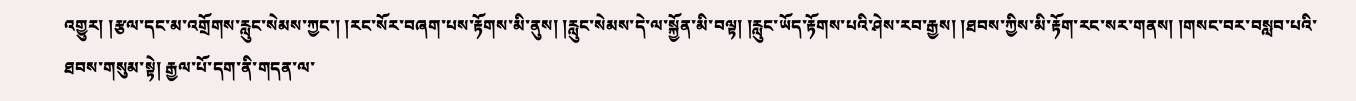འགྱུར། །རྩལ་དང་མ་འགྲོགས་རླུང་སེམས་ཀྱང་། །རང་སོར་བཞག་པས་རྟོགས་མི་ནུས། །རླུང་སེམས་དེ་ལ་སྐྱོན་མི་བལྟ། །རླུང་ཡོད་རྟོགས་པའི་ཤེས་རབ་རྒྱས། །ཐབས་ཀྱིས་མི་རྟོག་རང་སར་གནས། །གསང་བར་བསླབ་པའི་ཐབས་གསུམ་སྟེ། རྒྱལ་པོ་དག་ནི་གདན་ལ་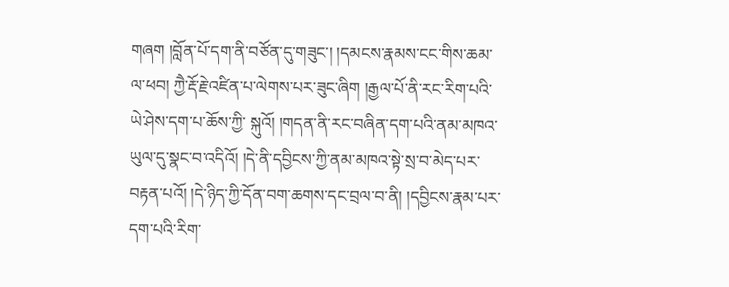གཞག །བློན་པོ་དག་ནི་བཙོན་དུ་གཟུང་། །དམངས་རྣམས་ངང་གིས་ཆམ་ལ་ཕབ། ཀྱཻ་རྡོ་རྗེ་འཛིན་པ་ལེགས་པར་ཟུང་ཞིག །རྒྱལ་པོ་ནི་རང་རིག་པའི་ཡེ་ཤེས་དག་པ་ཆོས་ཀྱི་ སྐུའོ། །གདན་ནི་རང་བཞིན་དག་པའི་ནམ་མཁའ་ཡུལ་དུ་སྣང་བ་འདིའོ། །དེ་ནི་དབྱིངས་ཀྱི་ནམ་མཁའ་སྟེ་སྲ་བ་མེད་པར་བརྟན་པའོ། །དེ་ཉིད་ཀྱི་དོན་བག་ཆགས་དང་བྲལ་བ་ནི། །དབྱིངས་རྣམ་པར་དག་པའི་རིག་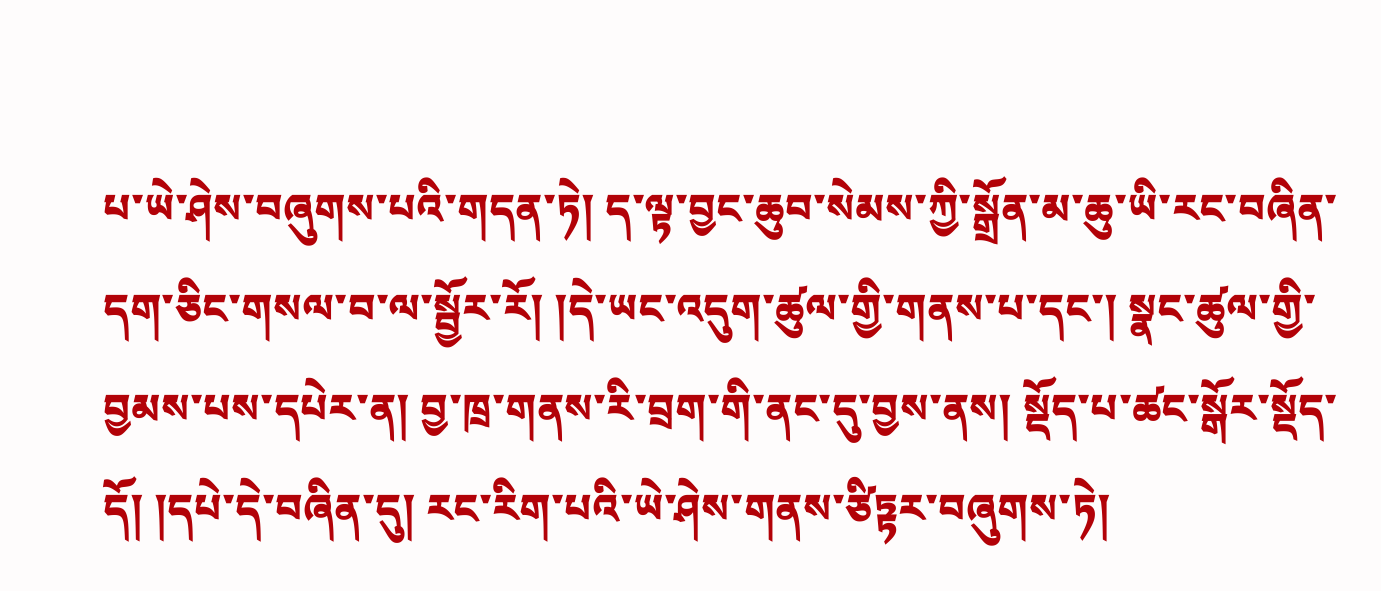པ་ཡེ་ཤེས་བཞུགས་པའི་གདན་ཏེ། ད་ལྟ་བྱང་ཆུབ་སེམས་ཀྱི་སྒྲོན་མ་ཆུ་ཡི་རང་བཞིན་དག་ཅིང་གསལ་བ་ལ་སྦྱོར་རོ། །དེ་ཡང་འདུག་ཚུལ་གྱི་གནས་པ་དང་། སྣང་ཚུལ་གྱི་བྱམས་པས་དཔེར་ན། བྱ་ཁྲ་གནས་རི་བྲག་གི་ནང་དུ་བྱས་ནས། སྡོད་པ་ཚང་སྒོར་སྡོད་དོ། །དཔེ་དེ་བཞིན་དུ། རང་རིག་པའི་ཡེ་ཤེས་གནས་ཙིཏྟར་བཞུགས་ཏེ།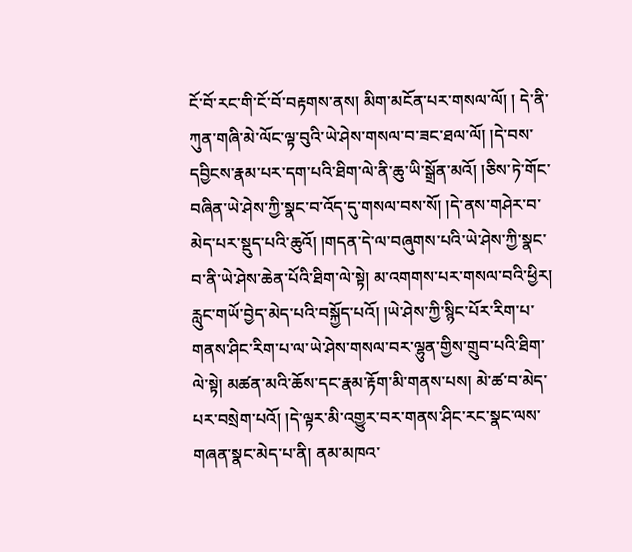ངོ་བོ་རང་གི་ངོ་བོ་བརྟགས་ནས། མིག་མངོན་པར་གསལ་ལོ། ། དེ་ནི་ཀུན་གཞི་མེ་ལོང་ལྟ་བུའི་ཡེ་ཤེས་གསལ་བ་ཟང་ཐལ་ལོ། །དེ་བས་དབྱིངས་རྣམ་པར་དག་པའི་ཐིག་ལེ་ནི་ཆུ་ཡི་སྒྲོན་མའོ། །ཅིས་ཏེ་གོང་བཞིན་ཡེ་ཤེས་ཀྱི་སྣང་བ་འོད་དུ་གསལ་བས་སོ། །དེ་ནས་གཤེར་བ་མེད་པར་སྡུད་པའི་ཆུའོ། །གདན་དེ་ལ་བཞུགས་པའི་ཡེ་ཤེས་ཀྱི་སྣང་བ་ནི་ཡེ་ཤེས་ཆེན་པོའི་ཐིག་ལེ་སྟེ། མ་འགགས་པར་གསལ་བའི་ཕྱིར། རླུང་གཡོ་བྱེད་མེད་པའི་བསྐྱོད་པའོ། །ཡེ་ཤེས་ཀྱི་སྙིང་པོར་རིག་པ་གནས་ཤིང་རིག་པ་ལ་ཡེ་ཤེས་གསལ་བར་ལྷུན་གྱིས་གྲུབ་པའི་ཐིག་ལེ་སྟེ། མཚན་མའི་ཆོས་དང་རྣམ་རྟོག་མི་གནས་པས། མེ་ཚ་བ་མེད་པར་བསྲེག་པའོ། །དེ་ལྟར་མི་འགྱུར་བར་གནས་ཤིང་རང་སྣང་ལས་གཞན་སྣང་མེད་པ་ནི། ནམ་མཁའ་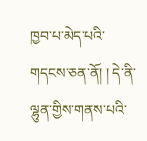ཁྱབ་པ་མེད་པའི་གདངས་ཅན་ནོ། ། དེ་ནི་ལྷུན་གྱིས་གནས་པའི་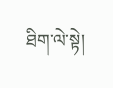ཐིག་ལེ་སྟེ།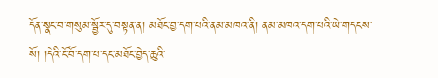དོན་སྣང་བ་གསུམ་སྦྱོར་དུ་བསྟན་ན། མཐོང་བྱ་དག་པའི་ནམ་མཁའ་ནི། ནམ་མཁའ་དག་པའི་ཡེ་གདངས་སོ། །དེའི་ངོ་བོ་དག་པ་དང་མཐོང་བྱེད་ཆུའི་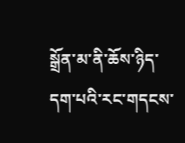སྒྲོན་མ་ནི་ཆོས་ཉིད་དག་པའི་རང་གདངས་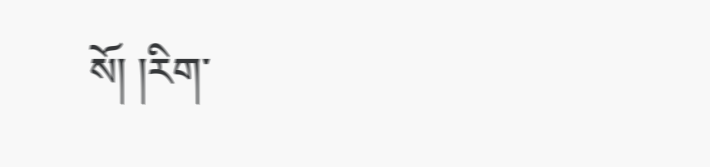སོ། །རིག་